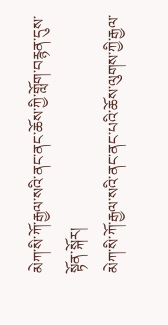མེཀ་སི་ཀོ་རྒྱལ་སའི་ནང་ནང་ཆོས་ཀྱི་གློག་བརྙན་དུས་སྟོན་སྐོར།
མེཀ་སི་ཀོ་རྒྱལ་སའི་ནང་ནང་པའི་ཆོས་ལུགས་ཀྱི་རྒྱལ་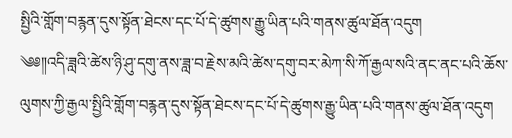སྤྱིའི་གློག་བརྙན་དུས་སྟོན་ཐེངས་དང་པོ་དེ་ཚུགས་རྒྱུ་ཡིན་པའི་གནས་ཚུལ་ཐོན་འདུག
༄༅༎འདི་ཟླའི་ཚེས་ཉི་ཤུ་དགུ་ནས་ཟླ་བ་རྗེས་མའི་ཚེས་དགུ་བར་མེཀ་སི་ཀོ་རྒྱལ་སའི་ནང་ནང་པའི་ཆོས་ལུགས་ཀྱི་རྒྱལ་སྤྱིའི་གློག་བརྙན་དུས་སྟོན་ཐེངས་དང་པོ་དེ་ཚུགས་རྒྱུ་ཡིན་པའི་གནས་ཚུལ་ཐོན་འདུག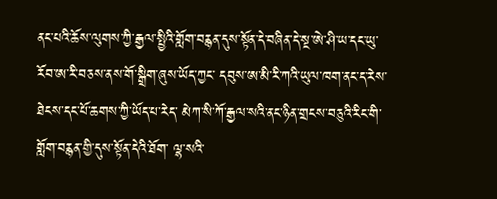ནང་པའི་ཆོས་ལུགས་ཀྱི་རྒྱལ་སྤྱིའི་གློག་བརྙན་དུས་སྟོན་དེ་བཞིན་དེ་སྔ་ཨེ་ཤི་ཡ་དང་ཡུ་རོབ་ཨ་རི་བཅས་ནས་གོ་སྒྲིག་ཞུས་ཡོད་ཀྱང་ དབུས་ཨ་མི་རི་ཀའི་ཡུལ་ཁག་ནང་ད་རེས་ཐེངས་དང་པོ་ཆགས་ཀྱི་ཡོད་པ་རེད་ མེཀ་སི་ཀོ་རྒྱལ་སའི་ནང་ཉིན་གྲངས་བཅུའི་རིང་གི་གློག་བརྙན་གྱི་དུས་སྟོན་དེའི་ཐོག་ ལྷ་སའི་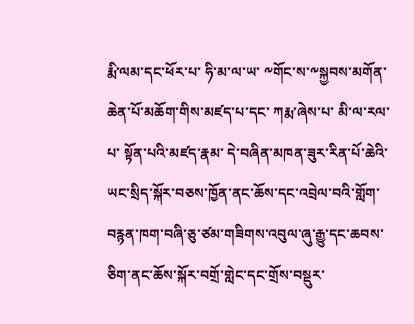རྨི་ལམ་དང་ཕོར་པ་ ཧི་མ་ལ་ཡ་ ༸གོང་ས་༸སྐྱབས་མགོན་ཆེན་པོ་མཆོག་གིས་མཛད་པ་དང་ ཀརྨ་ཞེས་པ་ མི་ལ་རལ་པ་ སྟོན་པའི་མཛད་རྣམ་ དེ་བཞིན་མཁན་ཟུར་རིན་པོ་ཆེའི་ཡང་སྲིད་སྐོར་བཅས་ཁྱོན་ནང་ཆོས་དང་འབྲེལ་བའི་གློག་བརྙན་ཁག་བཞི་ཅུ་ཙམ་གཟིགས་འབུལ་ཞུ་རྒྱུ་དང་ཆབས་ཅིག་ནང་ཆོས་སྐོར་བགྲོ་གླེང་དང་གྲོས་བསྡུར་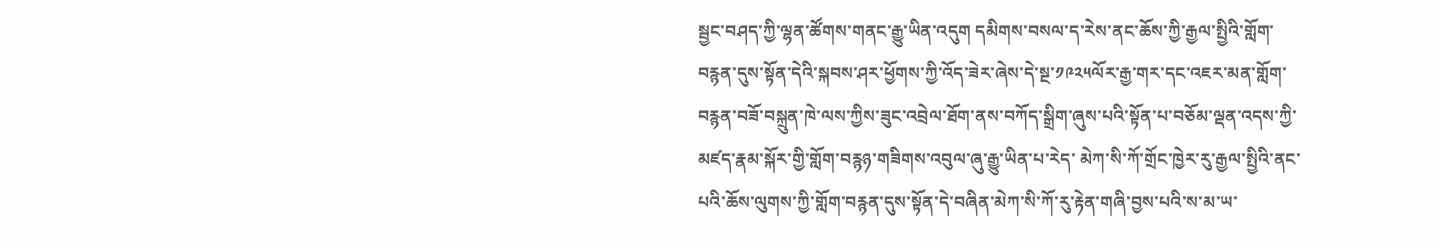སྦྱང་བཤད་ཀྱི་ལྷན་ཚོགས་གནང་རྒྱུ་ཡིན་འདུག དམིགས་བསལ་ད་རེས་ནང་ཆོས་ཀྱི་རྒྱལ་སྤྱིའི་གློག་བརྙན་དུས་སྟོན་དེའི་སྐབས་ཤར་ཕྱོགས་ཀྱི་འོད་ཟེར་ཞེས་དེ་སྔ་༡༩༢༥ལོར་རྒྱ་གར་དང་འཇར་མན་གློག་བརྙན་བཟོ་བསྐྲུན་ཁེ་ལས་ཀྱིས་ཟུང་འབྲེལ་ཐོག་ནས་བཀོད་སྒྲིག་ཞུས་པའི་སྟོན་པ་བཅོམ་ལྡན་འདས་ཀྱི་མཛད་རྣམ་སྐོར་གྱི་གློག་བརྙཉ་གཟིགས་འབུལ་ཞུ་རྒྱུ་ཡིན་པ་རེད་ མེཀ་སི་ཀོ་གྲོང་ཁྱེར་རུ་རྒྱལ་སྤྱིའི་ནང་པའི་ཆོས་ལུགས་ཀྱི་གློག་བརྙན་དུས་སྟོན་དེ་བཞིན་མེཀ་སི་ཀོ་རུ་རྟེན་གཞི་བྱས་པའི་ས་མ་ཡ་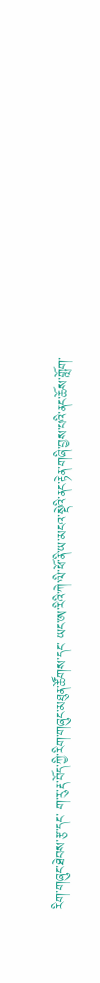རིག་གཞུང་ཐེབས་རྩ་དང་ ག་རུ་རྡ་བོད་ཀྱི་རིག་གཞུང་མཐུན་ཚོགས་དང་ ཡང་ཨ་རིའི་ཀེ་ལི་ཕོ་ནི་ཡ་མངའ་སྡེའི་ནང་རྟེན་གཞི་བྱས་པའི་ནང་ཆོས་གློག་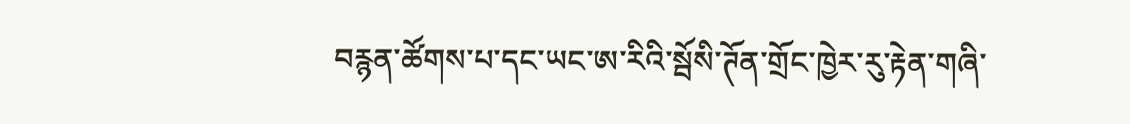བརྙན་ཚོགས་པ་དང་ཡང་ཨ་རིའི་སྦོསི་ཊོན་གྲོང་ཁྱེར་རུ་རྟེན་གཞི་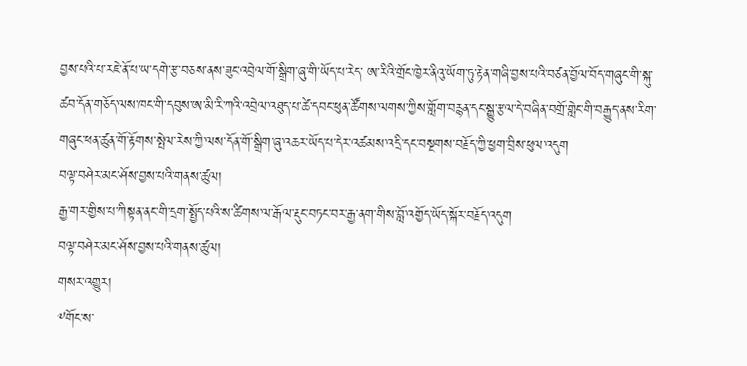བྱས་པའི་པ་རཇེ་ནོ་པ་ཡ་དགེ་རྩ་བཅས་ནས་ཟུང་འབྲེལ་གོ་སྒྲིག་ཞུ་གི་ཡོད་པ་རེད་ ཨ་རིའི་གྲོང་ཁྱེར་ནིའུ་ཡོག་ཏུ་རྟེན་གཞི་བྱས་པའི་བཙན་བྱོལ་བོད་གཞུང་གི་སྐུ་ཚབ་དོན་གཅོད་ལས་ཁང་གི་དབུས་ཨ་མི་རི་ཀའི་འབྲེལ་འཐུད་པ་ཚེ་དབང་ཕུན་ཚོགས་ལགས་ཀྱིས་གློག་བརྙན་དང་སྒྱུ་རྩལ་དེ་བཞིན་བགྲོ་གླེང་གི་བརྒྱུད་ནས་རིག་གཞུང་ཕན་ཚུན་གོ་རྟོགས་སྤེལ་རེས་ཀྱི་ལས་དོན་གོ་སྒྲིག་ཞུ་འཆར་ཡོད་པ་དེར་འཚམས་འདྲི་དང་བསྔགས་བརྗོད་ཀྱི་ཕྱག་བྲིས་ཕུལ་འདུག
བལྟ་བཤེར་མང་ཤོས་བྱས་པའི་གནས་ཚུལ།
རྒྱ་གར་གྱིས་པ་ཀིསྟན་ནང་གི་དྲག་སྤྱོད་པའི་ས་ཚིགས་ལ་རྒོལ་རྡུང་བཏང་བར་རྒྱ་ནག་གིས་བློ་འགྱོད་ཡོད་སྐོར་བརྗོད་འདུག
བལྟ་བཤེར་མང་ཤོས་བྱས་པའི་གནས་ཚུལ།
གསར་འགྱུར།
༸གོང་ས་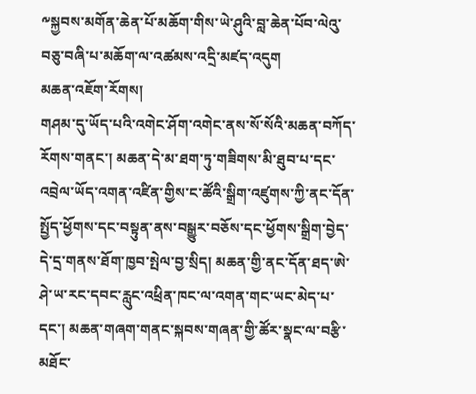༸སྐྱབས་མགོན་ཆེན་པོ་མཆོག་གིས་ཡེ་ཤུའི་བླ་ཆེན་པོབ་ལེའུ་བཅུ་བཞི་པ་མཆོག་ལ་འཚམས་འདྲི་མཛད་འདུག
མཆན་འཇོག་རོགས།
གཤམ་དུ་ཡོད་པའི་འགེང་ཤོག་འགེང་ནས་སོ་སོའི་མཆན་བཀོད་རོགས་གནང་། མཆན་དེ་མ་ཐག་ཏུ་གཟིགས་མི་ཐུབ་པ་དང་འབྲེལ་ཡོད་འགན་འཛིན་གྱིས་ང་ཚོའི་སྒྲིག་འཛུགས་ཀྱི་ནང་དོན་སྤྱོད་ཕྱོགས་དང་བསྟུན་ནས་བསྒྱུར་བཅོས་དང་ཕྱོགས་སྒྲིག་བྱེད་དེ་དྲ་གནས་ཐོག་ཁྱབ་སྤེལ་བྱ་སྲིད། མཆན་གྱི་ནང་དོན་ཐད་ཨེ་ཤེ་ཡ་རང་དབང་རླུང་འཕྲིན་ཁང་ལ་འགན་གང་ཡང་མེད་པ་དང་། མཆན་གཞག་གནང་སྐབས་གཞན་གྱི་ཚོར་སྣང་ལ་བརྩི་མཐོང་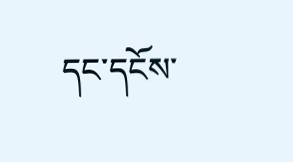དང་དངོས་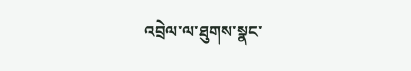འབྲེལ་ལ་ཐུགས་སྣང་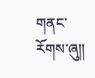གནང་རོགས་ཞུ༎